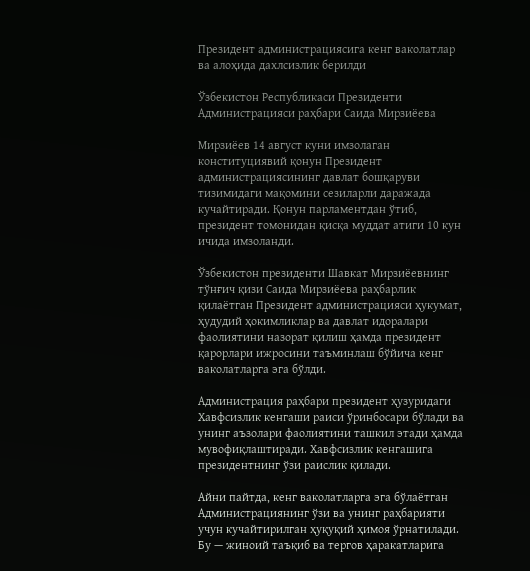Президент администрациясига кенг ваколатлар ва алоҳида дахлсизлик берилди

Ўзбекистон Республикаси Президенти Администрацияси раҳбари Саида Мирзиёева

Мирзиёев 14 август куни имзолаган конституциявий қонун Президент администрациясининг давлат бошқаруви тизимидаги мақомини сезиларли даражада кучайтиради. Қонун парламентдан ўтиб, президент томонидан қисқа муддат атиги 10 кун ичида имзоланди.

Ўзбекистон президенти Шавкат Мирзиёевнинг тўнғич қизи Саида Мирзиёева раҳбарлик қилаётган Президент администрацияси ҳукумат, ҳудудий ҳокимликлар ва давлат идоралари фаолиятини назорат қилиш ҳамда президент қарорлари ижросини таъминлаш бўйича кенг ваколатларга эга бўлди.

Администрация раҳбари президент ҳузуридаги Хавфсизлик кенгаши раиси ўринбосари бўлади ва унинг аъзолари фаолиятини ташкил этади ҳамда мувофиқлаштиради. Хавфсизлик кенгашига президентнинг ўзи раислик қилади.

Айни пайтда, кенг ваколатларга эга бўлаётган Администрациянинг ўзи ва унинг раҳбарияти учун кучайтирилган ҳуқуқий ҳимоя ўрнатилади. Бу — жиноий таъқиб ва тергов ҳаракатларига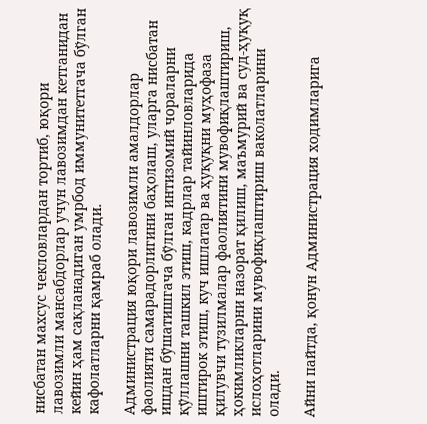нисбатан махсус чекловлардан тортиб, юқори лавозимли мансабдорлар учун лавозимдан кетганидан кейин ҳам сақланадиган умрбод иммунитетгача бўлган кафолатларни қамраб олади.

Администрация юқори лавозимли амалдорлар фаолияти самарадорлигини баҳолаш, уларга нисбатан ишдан бўшатишгача бўлган интизомий чораларни қўллашни ташкил этиш, кадрлар тайинловларида иштирок этиш, куч ишлатар ва ҳуқуқни муҳофаза қилувчи тузилмалар фаолиятини мувофиқлаштириш, ҳокимликларни назорат қилиш, маъмурий ва суд-ҳуқуқ ислоҳотларини мувофиқлаштириш ваколатларини олади.

Айни пайтда, қонун Администрация ходимларига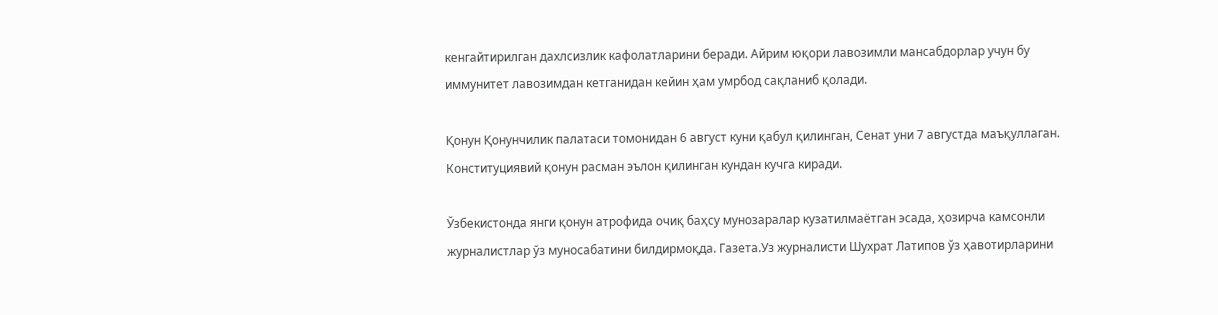кенгайтирилган дахлсизлик кафолатларини беради. Айрим юқори лавозимли мансабдорлар учун бу иммунитет лавозимдан кетганидан кейин ҳам умрбод сақланиб қолади.

Қонун Қонунчилик палатаси томонидан 6 август куни қабул қилинган, Сенат уни 7 августда маъқуллаган. Конституциявий қонун расман эълон қилинган кундан кучга киради.

Ўзбекистонда янги қонун атрофида очиқ баҳсу мунозаралар кузатилмаётган эсада, ҳозирча камсонли журналистлар ўз муносабатини билдирмоқда. Газета.Уз журналисти Шухрат Латипов ўз ҳавотирларини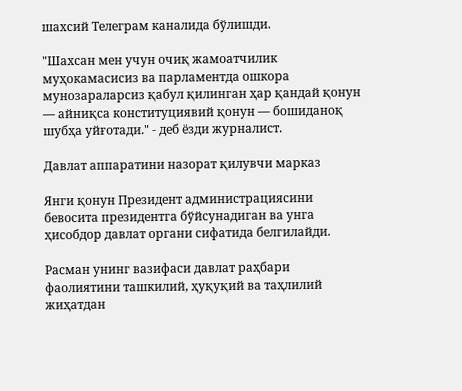шахсий Телеграм каналида бўлишди.

"Шахсан мен учун очиқ жамоатчилик муҳокамасисиз ва парламентда ошкора мунозараларсиз қабул қилинган ҳар қандай қонун — айниқса конституциявий қонун — бошиданоқ шубҳа уйғотади." - деб ёзди журналист.

Давлат аппаратини назорат қилувчи марказ

Янги қонун Президент администрациясини бевосита президентга бўйсунадиган ва унга ҳисобдор давлат органи сифатида белгилайди.

Расман унинг вазифаси давлат раҳбари фаолиятини ташкилий, ҳуқуқий ва таҳлилий жиҳатдан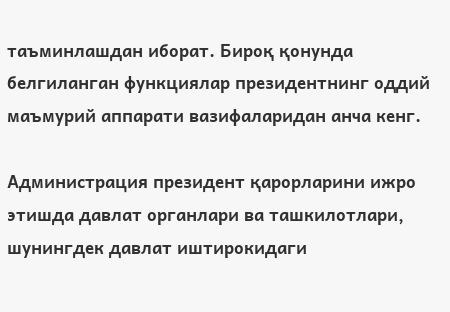таъминлашдан иборат. Бироқ қонунда белгиланган функциялар президентнинг оддий маъмурий аппарати вазифаларидан анча кенг.

Администрация президент қарорларини ижро этишда давлат органлари ва ташкилотлари, шунингдек давлат иштирокидаги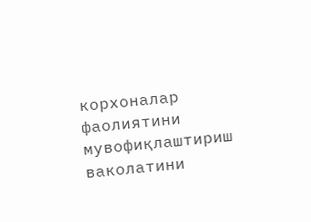корхоналар фаолиятини мувофиқлаштириш ваколатини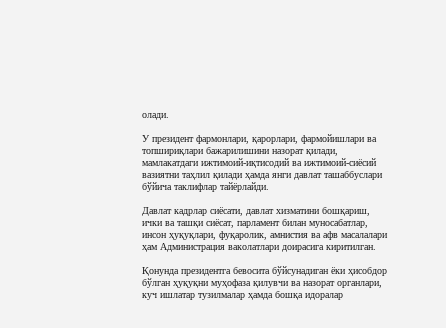олади.

У президент фармонлари, қарорлари, фармойишлари ва топшириқлари бажарилишини назорат қилади, мамлакатдаги ижтимоий-иқтисодий ва ижтимоий-сиёсий вазиятни таҳлил қилади ҳамда янги давлат ташаббуслари бўйича таклифлар тайёрлайди.

Давлат кадрлар сиёсати, давлат хизматини бошқариш, ички ва ташқи сиёсат, парламент билан муносабатлар, инсон ҳуқуқлари, фуқаролик, амнистия ва афв масалалари ҳам Администрация ваколатлари доирасига киритилган.

Қонунда президентга бевосита бўйсунадиган ёки ҳисобдор бўлган ҳуқуқни муҳофаза қилувчи ва назорат органлари, куч ишлатар тузилмалар ҳамда бошқа идоралар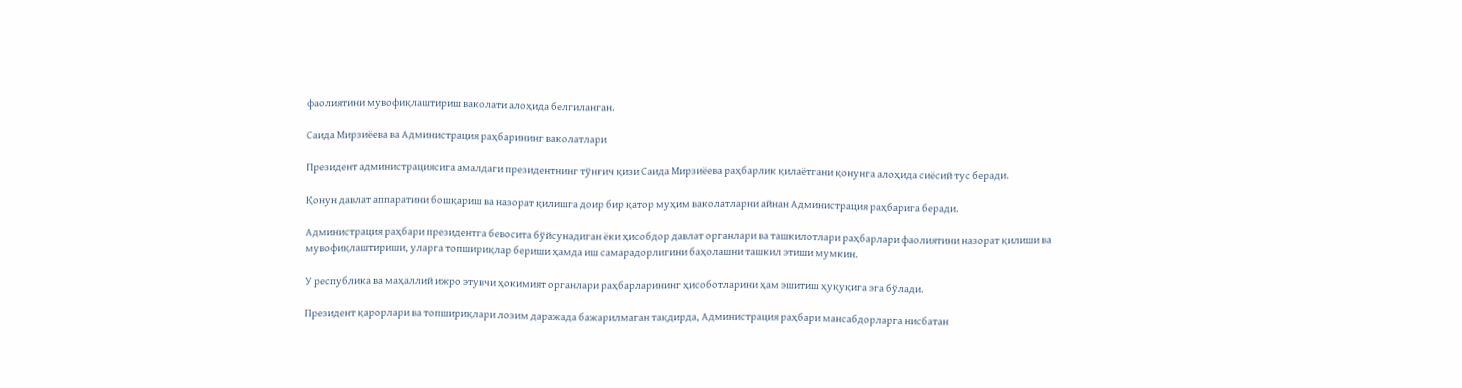фаолиятини мувофиқлаштириш ваколати алоҳида белгиланган.

Саида Мирзиёева ва Администрация раҳбарининг ваколатлари

Президент администрациясига амалдаги президентнинг тўнғич қизи Саида Мирзиёева раҳбарлик қилаётгани қонунга алоҳида сиёсий тус беради.

Қонун давлат аппаратини бошқариш ва назорат қилишга доир бир қатор муҳим ваколатларни айнан Администрация раҳбарига беради.

Администрация раҳбари президентга бевосита бўйсунадиган ёки ҳисобдор давлат органлари ва ташкилотлари раҳбарлари фаолиятини назорат қилиши ва мувофиқлаштириши, уларга топшириқлар бериши ҳамда иш самарадорлигини баҳолашни ташкил этиши мумкин.

У республика ва маҳаллий ижро этувчи ҳокимият органлари раҳбарларининг ҳисоботларини ҳам эшитиш ҳуқуқига эга бўлади.

Президент қарорлари ва топшириқлари лозим даражада бажарилмаган тақдирда, Администрация раҳбари мансабдорларга нисбатан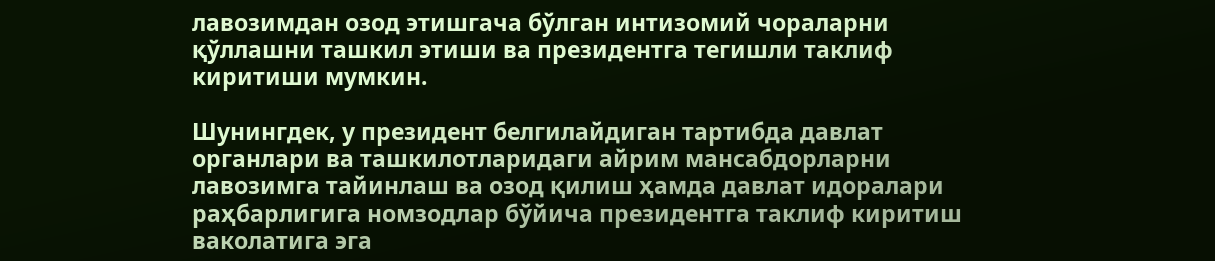лавозимдан озод этишгача бўлган интизомий чораларни қўллашни ташкил этиши ва президентга тегишли таклиф киритиши мумкин.

Шунингдек, у президент белгилайдиган тартибда давлат органлари ва ташкилотларидаги айрим мансабдорларни лавозимга тайинлаш ва озод қилиш ҳамда давлат идоралари раҳбарлигига номзодлар бўйича президентга таклиф киритиш ваколатига эга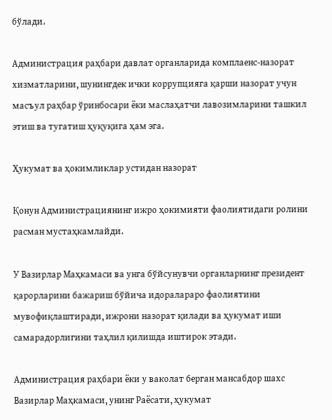бўлади.

Администрация раҳбари давлат органларида комплаенс-назорат хизматларини, шунингдек ички коррупцияга қарши назорат учун масъул раҳбар ўринбосари ёки маслаҳатчи лавозимларини ташкил этиш ва тугатиш ҳуқуқига ҳам эга.

Ҳукумат ва ҳокимликлар устидан назорат

Қонун Администрациянинг ижро ҳокимияти фаолиятидаги ролини расман мустаҳкамлайди.

У Вазирлар Маҳкамаси ва унга бўйсунувчи органларнинг президент қарорларини бажариш бўйича идоралараро фаолиятини мувофиқлаштиради, ижрони назорат қилади ва ҳукумат иши самарадорлигини таҳлил қилишда иштирок этади.

Администрация раҳбари ёки у ваколат берган мансабдор шахс Вазирлар Маҳкамаси, унинг Раёсати, ҳукумат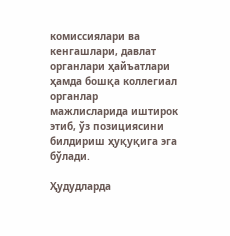комиссиялари ва кенгашлари, давлат органлари ҳайъатлари ҳамда бошқа коллегиал органлар мажлисларида иштирок этиб, ўз позициясини билдириш ҳуқуқига эга бўлади.

Ҳудудларда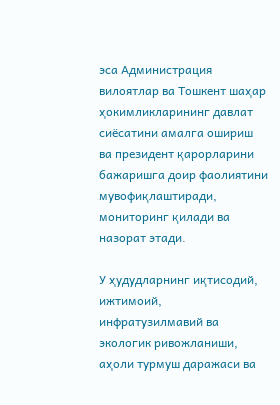эса Администрация вилоятлар ва Тошкент шаҳар ҳокимликларининг давлат сиёсатини амалга ошириш ва президент қарорларини бажаришга доир фаолиятини мувофиқлаштиради, мониторинг қилади ва назорат этади.

У ҳудудларнинг иқтисодий, ижтимоий, инфратузилмавий ва экологик ривожланиши, аҳоли турмуш даражаси ва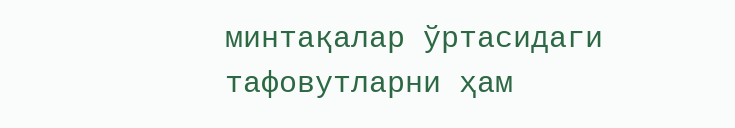минтақалар ўртасидаги тафовутларни ҳам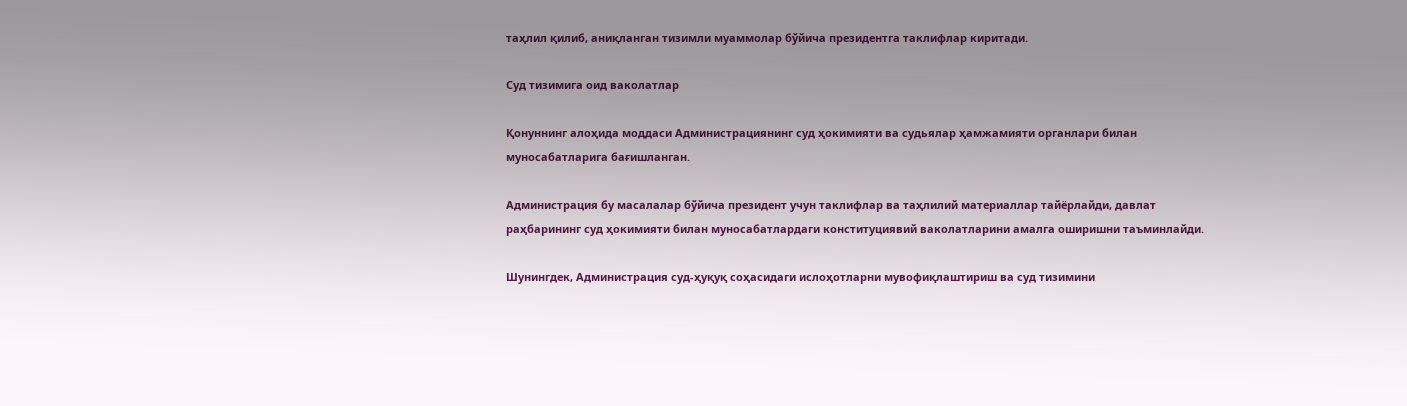таҳлил қилиб, аниқланган тизимли муаммолар бўйича президентга таклифлар киритади.

Суд тизимига оид ваколатлар

Қонуннинг алоҳида моддаси Администрациянинг суд ҳокимияти ва судьялар ҳамжамияти органлари билан муносабатларига бағишланган.

Администрация бу масалалар бўйича президент учун таклифлар ва таҳлилий материаллар тайёрлайди, давлат раҳбарининг суд ҳокимияти билан муносабатлардаги конституциявий ваколатларини амалга оширишни таъминлайди.

Шунингдек, Администрация суд-ҳуқуқ соҳасидаги ислоҳотларни мувофиқлаштириш ва суд тизимини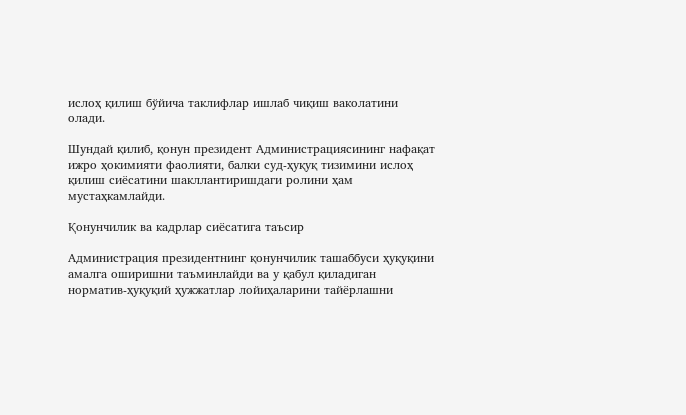ислоҳ қилиш бўйича таклифлар ишлаб чиқиш ваколатини олади.

Шундай қилиб, қонун президент Администрациясининг нафақат ижро ҳокимияти фаолияти, балки суд-ҳуқуқ тизимини ислоҳ қилиш сиёсатини шакллантиришдаги ролини ҳам мустаҳкамлайди.

Қонунчилик ва кадрлар сиёсатига таъсир

Администрация президентнинг қонунчилик ташаббуси ҳуқуқини амалга оширишни таъминлайди ва у қабул қиладиган норматив-ҳуқуқий ҳужжатлар лойиҳаларини тайёрлашни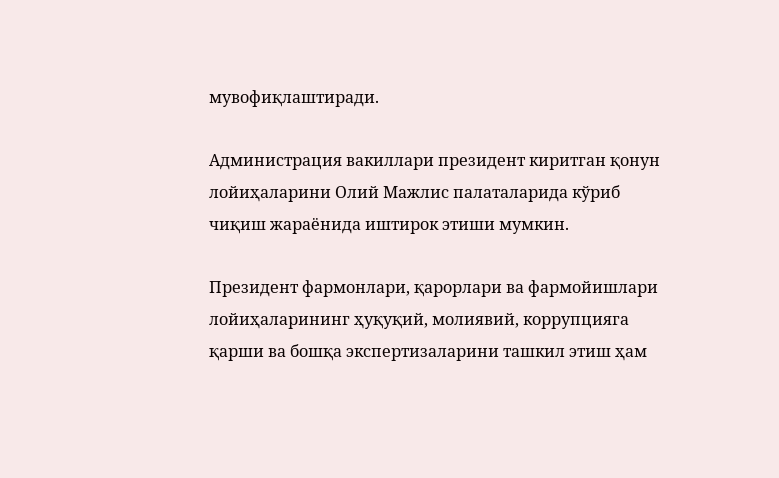мувофиқлаштиради.

Администрация вакиллари президент киритган қонун лойиҳаларини Олий Мажлис палаталарида кўриб чиқиш жараёнида иштирок этиши мумкин.

Президент фармонлари, қарорлари ва фармойишлари лойиҳаларининг ҳуқуқий, молиявий, коррупцияга қарши ва бошқа экспертизаларини ташкил этиш ҳам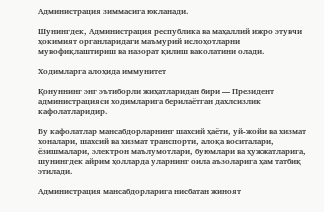Администрация зиммасига юкланади.

Шунингдек, Администрация республика ва маҳаллий ижро этувчи ҳокимият органларидаги маъмурий ислоҳотларни мувофиқлаштириш ва назорат қилиш ваколатини олади.

Ходимларга алоҳида иммунитет

Қонуннинг энг эътиборли жиҳатларидан бири — Президент администрацияси ходимларига берилаётган дахлсизлик кафолатларидир.

Бу кафолатлар мансабдорларнинг шахсий ҳаёти, уй-жойи ва хизмат хоналари, шахсий ва хизмат транспорти, алоқа воситалари, ёзишмалари, электрон маълумотлари, буюмлари ва ҳужжатларига, шунингдек айрим ҳолларда уларнинг оила аъзоларига ҳам татбиқ этилади.

Администрация мансабдорларига нисбатан жиноят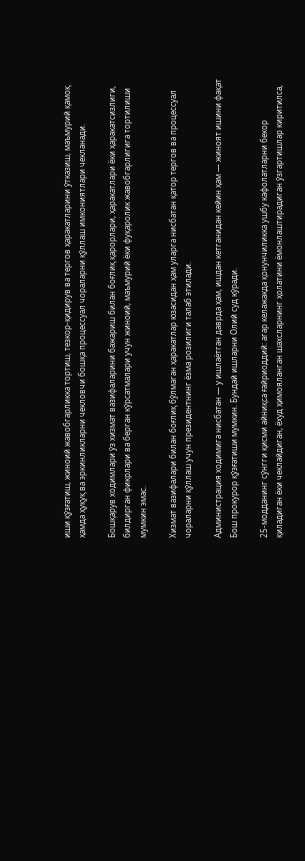иши қўзғатиш, жиноий жавобгарликка тортиш, тезкор-қидирув ва тергов ҳаракатларини ўтказиш, маъмурий қамоқ ҳамда ҳуқуқ ва эркинликларни чекловчи бошқа процессуал чораларни қўллаш имкониятлари чекланади.

Бошқарув ходимлари ўз хизмат вазифаларини бажариш билан боғлиқ қарорлари, ҳаракатлари ёки ҳаракатсизлиги, билдирган фикрлари ва берган кўрсатмалари учун жиноий, маъмурий ёки фуқаролик жавобгарлигига тортилиши мумкин эмас.

Хизмат вазифалари билан боғлиқ бўлмаган ҳаракатлар юзасидан ҳам уларга нисбатан қатор тергов ва процессуал чораларни қўллаш учун президентнинг ёзма розилиги талаб этилади.

Администрация ходимига нисбатан — у ишлаётган даврда ҳам, ишдан кетганидан кейин ҳам — жиноят ишини фақат Бош прокурор қўзғатиши мумкин. Бундай ишларни Олий суд кўради.

25-модданинг сўнгги қисми айниқса ғайриоддий: агар келажакда қонунчиликка ушбу кафолатларни бекор қиладиган ёки чеклайдиган, ёхуд ҳимояланган шахсларнинг ҳолатини ёмонлаштирадиган ўзгартишлар киритилса,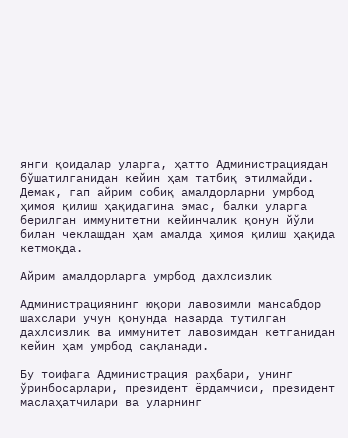янги қоидалар уларга, ҳатто Администрациядан бўшатилганидан кейин ҳам татбиқ этилмайди. Демак, гап айрим собиқ амалдорларни умрбод ҳимоя қилиш ҳақидагина эмас, балки уларга берилган иммунитетни кейинчалик қонун йўли билан чеклашдан ҳам амалда ҳимоя қилиш ҳақида кетмоқда.

Айрим амалдорларга умрбод дахлсизлик

Администрациянинг юқори лавозимли мансабдор шахслари учун қонунда назарда тутилган дахлсизлик ва иммунитет лавозимдан кетганидан кейин ҳам умрбод сақланади.

Бу тоифага Администрация раҳбари, унинг ўринбосарлари, президент ёрдамчиси, президент маслаҳатчилари ва уларнинг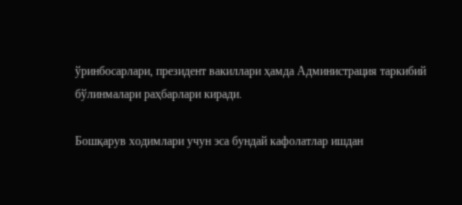ўринбосарлари, президент вакиллари ҳамда Администрация таркибий бўлинмалари раҳбарлари киради.

Бошқарув ходимлари учун эса бундай кафолатлар ишдан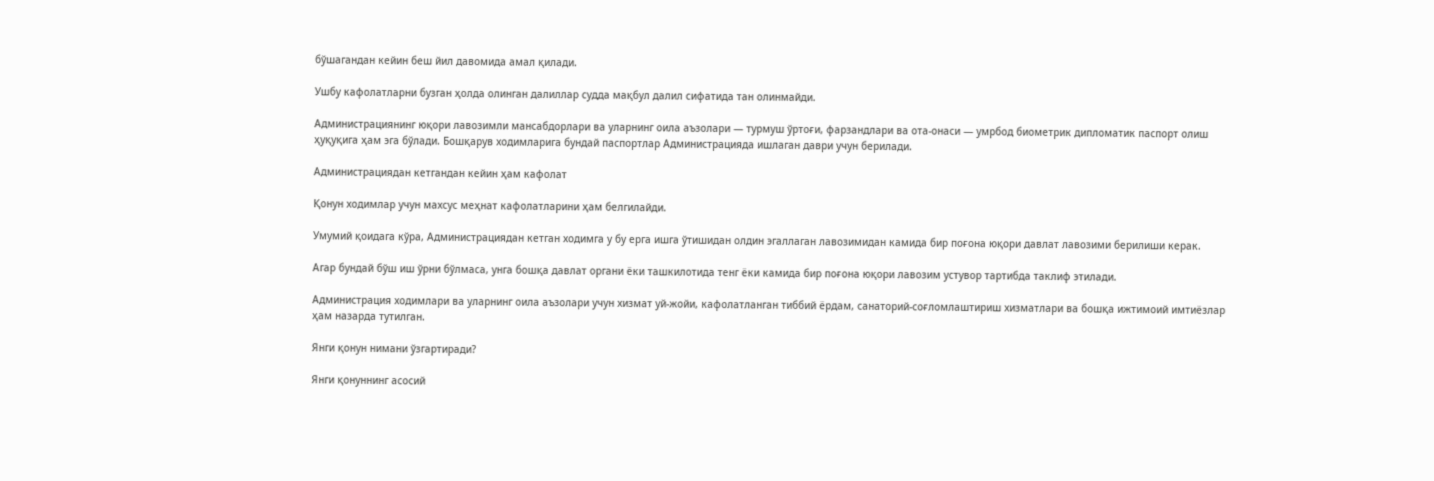бўшагандан кейин беш йил давомида амал қилади.

Ушбу кафолатларни бузган ҳолда олинган далиллар судда мақбул далил сифатида тан олинмайди.

Администрациянинг юқори лавозимли мансабдорлари ва уларнинг оила аъзолари — турмуш ўртоғи, фарзандлари ва ота-онаси — умрбод биометрик дипломатик паспорт олиш ҳуқуқига ҳам эга бўлади. Бошқарув ходимларига бундай паспортлар Администрацияда ишлаган даври учун берилади.

Администрациядан кетгандан кейин ҳам кафолат

Қонун ходимлар учун махсус меҳнат кафолатларини ҳам белгилайди.

Умумий қоидага кўра, Администрациядан кетган ходимга у бу ерга ишга ўтишидан олдин эгаллаган лавозимидан камида бир поғона юқори давлат лавозими берилиши керак.

Агар бундай бўш иш ўрни бўлмаса, унга бошқа давлат органи ёки ташкилотида тенг ёки камида бир поғона юқори лавозим устувор тартибда таклиф этилади.

Администрация ходимлари ва уларнинг оила аъзолари учун хизмат уй-жойи, кафолатланган тиббий ёрдам, санаторий-соғломлаштириш хизматлари ва бошқа ижтимоий имтиёзлар ҳам назарда тутилган.

Янги қонун нимани ўзгартиради?

Янги қонуннинг асосий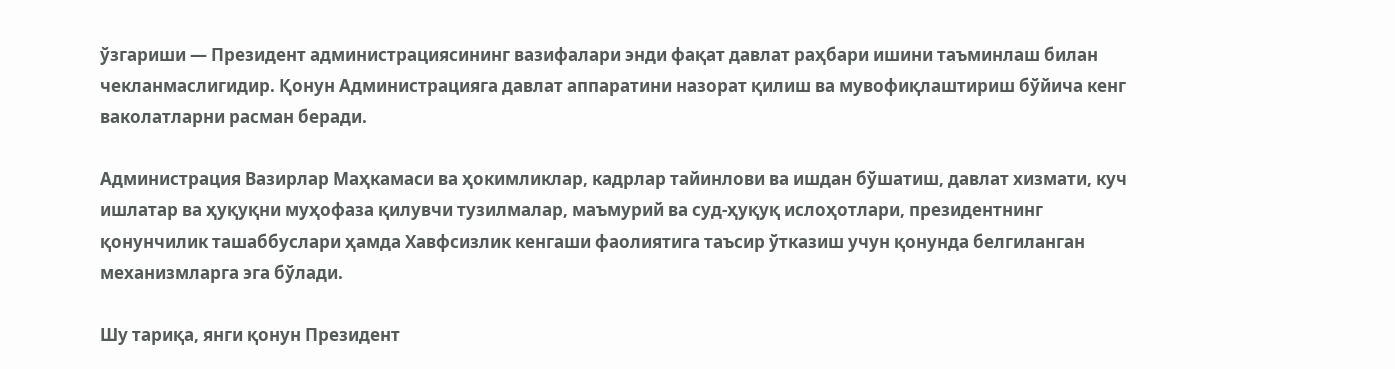ўзгариши — Президент администрациясининг вазифалари энди фақат давлат раҳбари ишини таъминлаш билан чекланмаслигидир. Қонун Администрацияга давлат аппаратини назорат қилиш ва мувофиқлаштириш бўйича кенг ваколатларни расман беради.

Администрация Вазирлар Маҳкамаси ва ҳокимликлар, кадрлар тайинлови ва ишдан бўшатиш, давлат хизмати, куч ишлатар ва ҳуқуқни муҳофаза қилувчи тузилмалар, маъмурий ва суд-ҳуқуқ ислоҳотлари, президентнинг қонунчилик ташаббуслари ҳамда Хавфсизлик кенгаши фаолиятига таъсир ўтказиш учун қонунда белгиланган механизмларга эга бўлади.

Шу тариқа, янги қонун Президент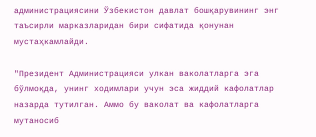администрациясини Ўзбекистон давлат бошқарувининг энг таъсирли марказларидан бири сифатида қонунан мустаҳкамлайди.

"Президент Администрацияси улкан ваколатларга эга бўлмоқда, унинг ходимлари учун эса жиддий кафолатлар назарда тутилган. Аммо бу ваколат ва кафолатларга мутаносиб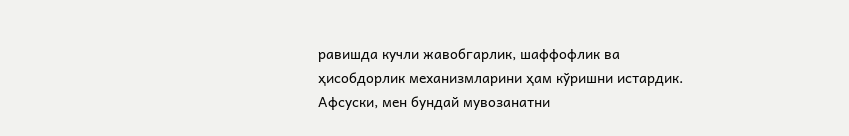равишда кучли жавобгарлик, шаффофлик ва ҳисобдорлик механизмларини ҳам кўришни истардик. Афсуски, мен бундай мувозанатни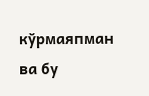кўрмаяпман ва бу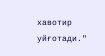хавотир уйғотади."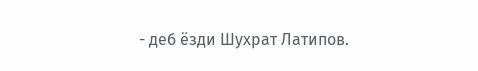- деб ёзди Шухрат Латипов.